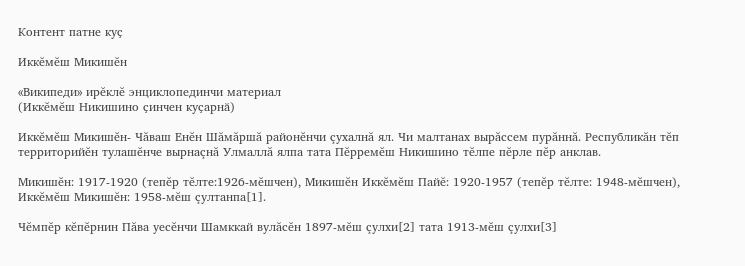Контент патне куҫ

Иккĕмĕш Микишĕн

«Википеди» ирĕклĕ энциклопединчи материал
(Иккĕмĕш Никишино ҫинчен куҫарнӑ)

Иккĕмĕш Микишĕн- Чăваш Енĕн Шăмăршă районĕнчи çухалнă ял. Чи малтанах вырăссем пурăннă. Республикăн тĕп территорийĕн тулашĕнче вырнаçнă Улмаллă ялпа тата Пĕрремĕш Никишино тĕлпе пĕрле пĕр анклав.

Микишĕн: 1917-1920 (тепĕр тĕлте:1926-мĕшчен), Микишĕн Иккĕмĕш Пайĕ: 1920-1957 (тепĕр тĕлте: 1948-мĕшчен), Иккĕмĕш Микишĕн: 1958-мĕш çултанпа[1].

Чĕмпĕр кĕпĕрнин Пăва уесĕнчи Шамккай вулăсĕн 1897-мĕш çулхи[2] тата 1913-мĕш çулхи[3]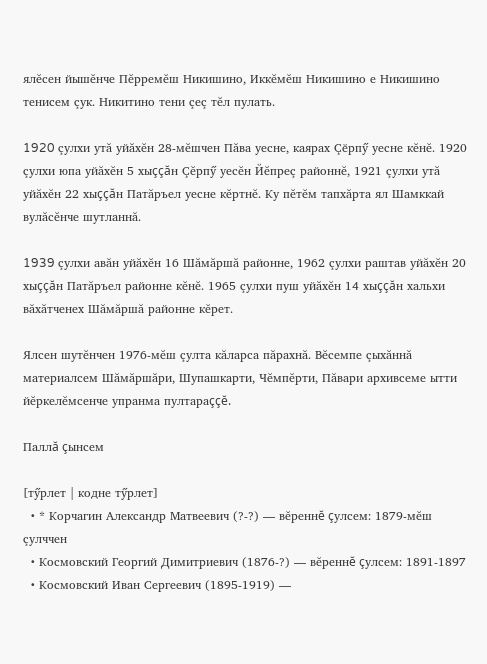ялĕсен йышĕнче Пĕрремĕш Никишино, Иккĕмĕш Никишино е Никишино тенисем çук. Никитино тени çеç тĕл пулать.

1920 çулхи утă уйăхĕн 28-мĕшчен Пăва уесне, каярах Çӗрпӳ уесне кĕнĕ. 1920 çулхи юпа уйăхĕн 5 хыççăн Çĕрпӳ уесĕн Йĕпреç районнĕ, 1921 çулхи утă уйăхĕн 22 хыççăн Патăръел уесне кĕртнĕ. Ку пĕтĕм тапхăрта ял Шамккай вулăсĕнче шутланнă.

1939 çулхи авăн уйăхĕн 16 Шăмăршă районне, 1962 çулхи раштав уйăхĕн 20 хыççăн Патăръел районне кĕнĕ. 1965 çулхи пуш уйăхĕн 14 хыççăн хальхи вăхăтченех Шăмăршă районне кĕрет.

Ялсен шутĕнчен 1976-мĕш çулта кăларса пăрахнă. Вĕсемпе çыхăннă материалсем Шăмăршăри, Шупашкарти, Чĕмпĕрти, Пăвари архивсеме ытти йĕркелĕмсенче упранма пултараççĕ.

Паллă çынсем

[тӳрлет | кодне тӳрлет]
  • * Корчагин Александр Матвеевич (?-?) — вĕреннĕ çулсем: 1879-мĕш çулччен
  • Космовский Георгий Димитриевич (1876-?) — вĕреннĕ çулсем: 1891-1897
  • Космовский Иван Сергеевич (1895-1919) —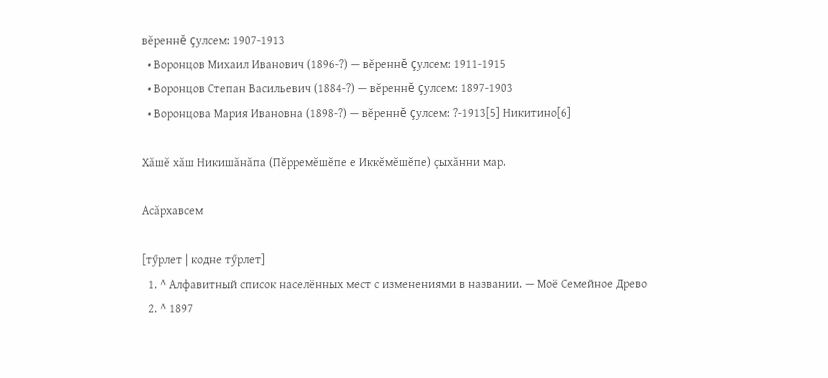вĕреннĕ çулсем: 1907-1913
  • Воронцов Михаил Иванович (1896-?) — вĕреннĕ çулсем: 1911-1915
  • Воронцов Степан Васильевич (1884-?) — вĕреннĕ çулсем: 1897-1903
  • Воронцова Мария Ивановна (1898-?) — вĕреннĕ çулсем: ?-1913[5] Никитино[6]

Хăшĕ хăш Никишăнăпа (Пĕрремĕшĕпе е Иккĕмĕшĕпе) çыхăнни мар.

Асăрхавсем

[тӳрлет | кодне тӳрлет]
  1. ^ Алфавитный список населённых мест с изменениями в названии. — Моё Семейное Древо
  2. ^ 1897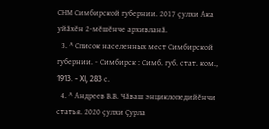СНМ Симбирской губернии. 2017 ҫулхи Ака уйӑхӗн 2-мӗшӗнче архивланӑ.
  3. ^ Список населенных мест Симбирской губернии. - Симбирск : Симб. губ. стат. ком., 1913. - XI, 283 с.
  4. ^ Андреев В.В. Чăваш энциклопедийĕнчи статья. 2020 ҫулхи Ҫурла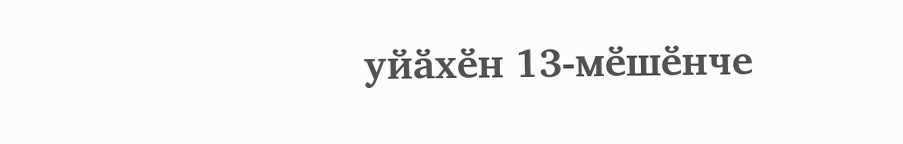уйӑхӗн 13-мӗшӗнче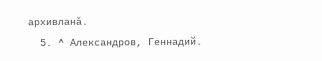архивланӑ.
  5. ^ Александров, Геннадий.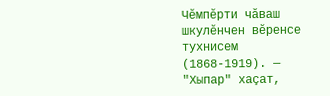Чĕмпĕрти чăваш шкулĕнчен вĕренсе тухнисем (1868-1919). — "Хыпар" хаçат,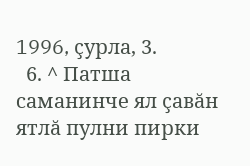1996, çурла, 3.
  6. ^ Патша саманинче ял çавăн ятлă пулни пирки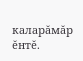каларăмăр ĕнтĕ.